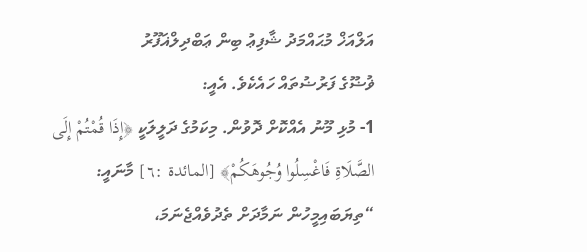އަލްއަޚް މުޙައްމަދު ޝާފިޢު ބިން ޢަބްދިލްޣަފޫރު
ޥުޟޫގެ ފަރުޟުތައް ހައެކެވެ. އެއީ:
1- މުޅި މޫނު އެއްކޮށް ދޮވުން. މިކަމުގެ ދަލީލަކީ ﴿إِذَا قُمْتُمْ إِلَى الصَّلَاةِ فَاغْسِلُوا وُجُوهَكُمْ﴾ [المائدة :٦] މާނައީ: “ތިޔަބައިމީހުން ނަމާދަށް ތެދުވެއްޖެނަމަ،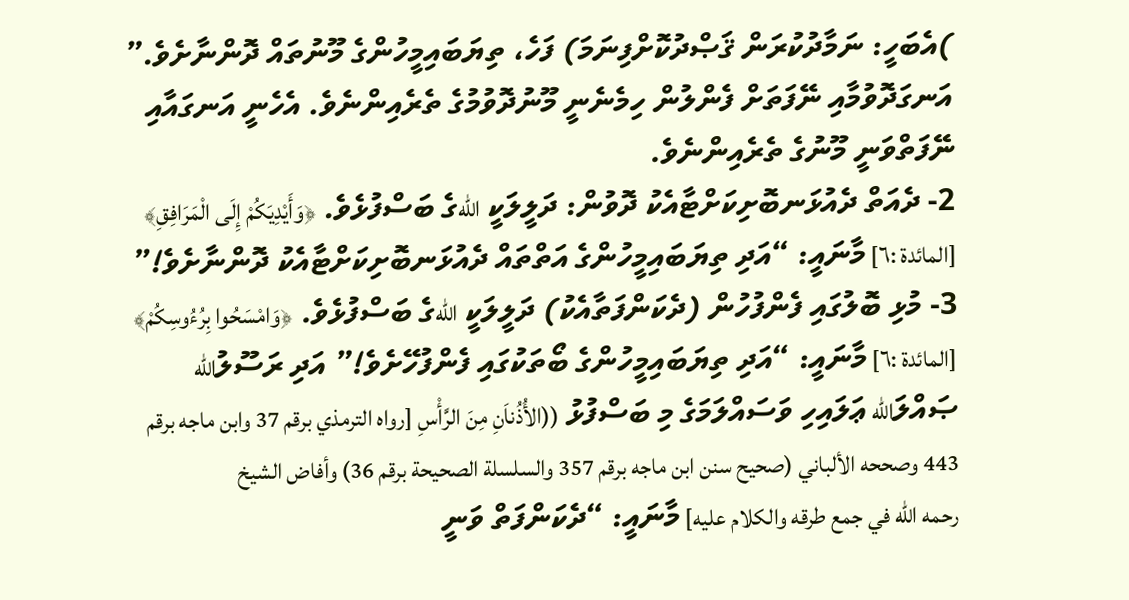)އެބަހީ: ނަމާދުކުރަން ޤަޞްދުކޮށްފިނަމަ) ފަހެ، ތިޔަބައިމީހުންގެ މޫނުތައް ދޮންނާށެވެ.” އަނގަދޮވުމާއި ނޭފަތަށް ފެންލުން ހިމެނެނީ މޫނުދޮވުމުގެ ތެރެއިންނެވެ. އެހެނީ އަނގައާއި ނޭފަތްވަނީ މޫނުގެ ތެރެއިންނެވެ.
2- ދެއަތް ދެއުޅަނބޮށިކަށްޓާއެކު ދޮވުން: ދަލީލަކީ اللهގެ ބަސްފުޅެވެ. ﴿وَأَيْدِيَكُمْ إِلَى الْمَرَافِقِ﴾ [المائدة :٦] މާނައީ: “އަދި ތިޔަބައިމީހުންގެ އަތްތައް ދެއުޅަނބޮށިކަށްޓާއެކު ދޮންނާށެވެ!”
3- މުޅި ބޮލުގައި ފެންފުހުން (ދެކަންފަތާއެކު) ދަލީލަކީ اللهގެ ބަސްފުޅެވެ. ﴿وَامْسَحُوا بِرُءُوسِكُمْ﴾ [المائدة :٦] މާނައީ: “އަދި ތިޔަބައިމީހުންގެ ބޯތަކުގައި ފެންފުހޭށެވެ!” އަދި ރަސޫލުالله ޞައްލަالله ޢަލައިހި ވަސައްލަމަގެ މި ބަސްފުޅު ((الأُذُناَنِ مِنَ الرَّأْسِ [رواه الترمذي برقم 37 وابن ماجه برقم 443 وصححه الألباني (صحيح سنن ابن ماجه برقم 357 والسلسلة الصحيحة برقم 36) وأفاض الشيخ رحمه الله في جمع طرقه والكلام عليه] މާނައީ: “ދެކަންފަތް ވަނީ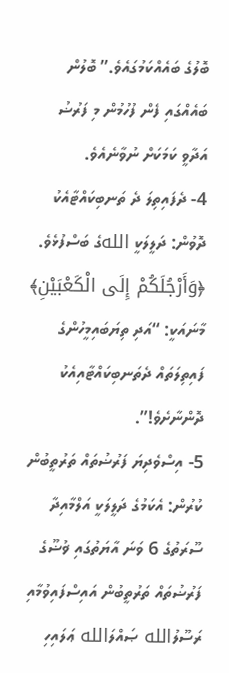ބޮލުގެ ބައެއްކަމުގައެވެ.” ބޮލުން ބައެއްގައި ފެން ފުހުމުން މި ފަރުޟު އަދާވީ ކަމަކަށް ނުވާނެއެވެ.
4- ދެފައިތިލަ ދެ ތަނބިކައްޓާއެކު ދޮވުން: ދަލީލަކީ اللهގެ ބަސްފުޅެވެ. ﴿وَأَرْجُلَكُمْ إِلَى الْكَعْبَيْنِ﴾ މާނައަކީ: “އަދި ތިޔަބައިމީހުންގެ ފައިތިލަތައް ދެތަނބިކައްޓާއިއެކު ދޮންނާށެވެ!”.
5- އިސްވެދިޔަ ފަރުޟުތައް ތަރުތީބުން ކުރުން: އެކަމުގެ ދަލީލަކީ އަލްމާއިދާ ސޫރަތުގެ 6 ވަނަ އާޔަތުގައި ޥުޟޫގެ ފަރުޟުތައް ތަރުތީބުން އައިސްފައިވުމާއި ރަސޫލުالله ޞައްލަالله ޢަލައިހި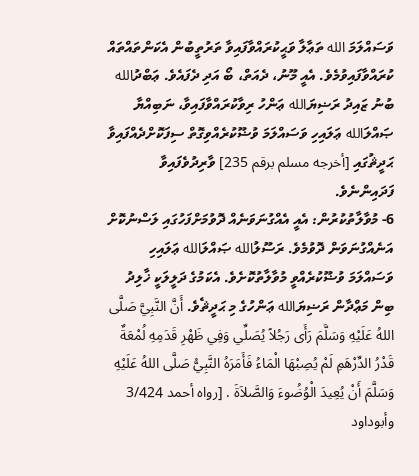ވަސައްލަމަ الله ތަޢާލާ ވަޙީކުރައްވާފައިވާ ތަރުތީބުން އެކަންތައްތައް ކުރައްވާފައިވުމެވެ. އެއީ މޫނު، ދެއަތް، ބޯ އަދި ދެފައެވެ. ޢަބްދުالله ބުނު ޒައިދު ރަޟިޔަالله ޢަންހު ރިވާކުރައްވާފައިވާ، ނަބިއްޔާ ޞައްލަالله ޢަލައިހި ވަސައްލަމަ ވުޟޫކުރެއްވިގޮތް ސިފަކޮށްދެއްފައިވާ ޙަދީޘުގައި [أخرجه مسلم برقم 235] ވާރިދުވެފައިވާ ފަދައިންނެވެ.
6- މުވާލާތުކުރުން: އެއީ އެއްގުނަވަނެއް ދޮވުމަށްފަހުގައި ލަސްނުކޮށް އަނެއްގުނަވަން ދޮވުމެވެ. ރަސޫލުالله ޞައްލަالله ޢަލައިހި ވަސައްލަމަ ވުޟޫކުރެއްވީ މުވާލާތުކޮށެވެ. އެކަމުގެ ދަލީލަކީ ޚާލިދު ބިން މަޢްދާން ރަޟިޔަالله ޢަންހުގެ މި ޙަދީޘެވެ. أَنَّ النَّبِيَّ صَلَّى اللهُ عَلَيْهِ وَسَلَّمَ رَأَى رَجُلاً يُصَلِّي وَفِي ظَهْرِ قَدَمِهِ لُمْعَةٌ قَدْرُ الدِّرْهَمِ لَمْ يُصِبْهَا الْمَاءُ فَأَمَرَهُ النَّبِيُّ صَلَّى اللهُ عَلَيْهِ وَسَلَّمَ أَنْ يُعِيدَ الْوُضُوءَ وَالصَّلاَةَ . [رواه أحمد 3/424 وأبوداود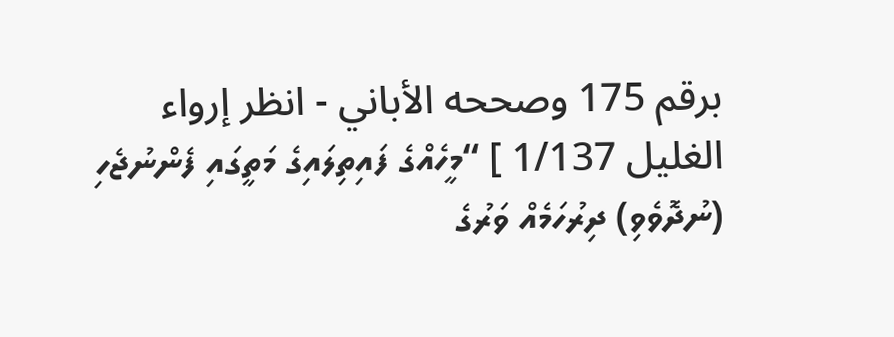برقم 175 وصححه الأباني - انظر إرواء الغليل 1/137 ] “މީހެއްގެ ފައިތިލައިގެ މަތީގައި ފެންނުޖެހި (ނުދޮވެވި) ދިރުހަމެއް ވަރުގެ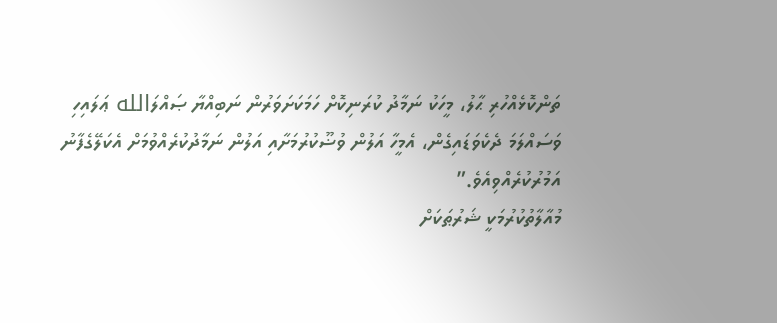ތަންކޮޅެއްހުރި ޙާލު، މީހަކު ނަމާދު ކުރަނިކޮށް ހަމަކަށަވަރުން ނަބިއްޔާ ޞައްލަالله ޢަލައިހި ވަސައްލަމަ ދެކެވަޑައިގެން، އެމީހާ އަލުން ވުޟޫކުރުމަށާއި އަލުން ނަމާދުކުރެއްވުމަށް އެކަލޭގެފާނު އަމުރުކުރެއްވިއެވެ.”
މުއާލާތުކުރުމަކީ ޝަރުޠަކަށް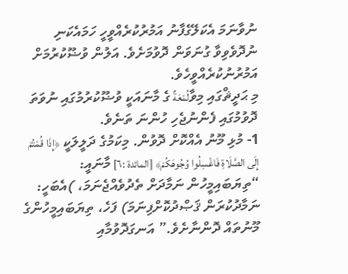ނުވާނަމަ އެކަލޭގެފާނު އަމުރުކުރެއްވީހީ ހަމައެކަނި ނުދޮވެވިވާ ގުނަވަން ދޮވުމަށެވެ. އަލުން ވުޟޫކުރުމަށް އަމުރުނުކުރެއްވީހެވެ.
މި ޙަދީޘްގައި މިވާلُمْعَةٌ ގެ މާނައަކީ ވުޟޫކުރުމުގައި ނުވަތަ ދޮވުމުގައި ފެންނުޖެހި ހުންނަ ތަނެވެ.
1- މުޅި މޫނު އެއްކޮށް ދޮވުން. މިކަމުގެ ދަލީލަކީ ﴿إِذَا قُمْتُمْ إِلَى الصَّلَاةِ فَاغْسِلُوا وُجُوهَكُمْ﴾ [المائدة :٦] މާނައީ: “ތިޔަބައިމީހުން ނަމާދަށް ތެދުވެއްޖެނަމަ، )އެބަހީ: ނަމާދުކުރަން ޤަޞްދުކޮށްފިނަމަ) ފަހެ، ތިޔަބައިމީހުންގެ މޫނުތައް ދޮންނާށެވެ.” އަނގަދޮވުމާއި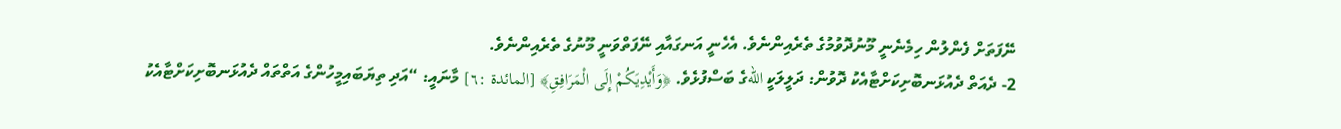ނޭފަތަށް ފެންލުން ހިމެނެނީ މޫނުދޮވުމުގެ ތެރެއިންނެވެ. އެހެނީ އަނގައާއި ނޭފަތްވަނީ މޫނުގެ ތެރެއިންނެވެ.
2- ދެއަތް ދެއުޅަނބޮށިކަށްޓާއެކު ދޮވުން: ދަލީލަކީ اللهގެ ބަސްފުޅެވެ. ﴿وَأَيْدِيَكُمْ إِلَى الْمَرَافِقِ﴾ [المائدة :٦] މާނައީ: “އަދި ތިޔަބައިމީހުންގެ އަތްތައް ދެއުޅަނބޮށިކަށްޓާއެކު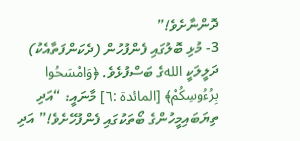ދޮންނާށެވެ!”
3- މުޅި ބޮލުގައި ފެންފުހުން (ދެކަންފަތާއެކު) ދަލީލަކީ اللهގެ ބަސްފުޅެވެ. ﴿وَامْسَحُوا بِرُءُوسِكُمْ﴾ [المائدة :٦] މާނައީ: “އަދި ތިޔަބައިމީހުންގެ ބޯތަކުގައި ފެންފުހޭށެވެ!” އަދި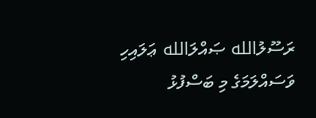ރަސޫލުالله ޞައްލަالله ޢަލައިހި ވަސައްލަމަގެ މި ބަސްފުޅު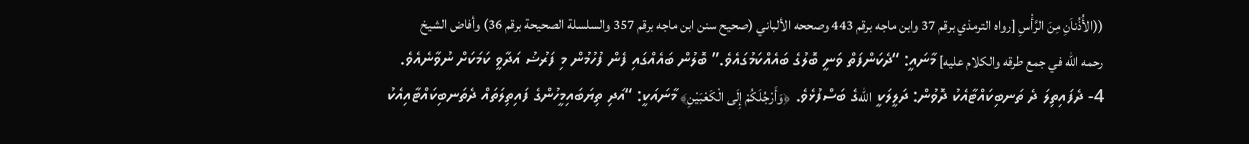((الأُذُناَنِ مِنَ الرَّأْسِ [رواه الترمذي برقم 37 وابن ماجه برقم 443 وصححه الألباني (صحيح سنن ابن ماجه برقم 357 والسلسلة الصحيحة برقم 36) وأفاض الشيخ رحمه الله في جمع طرقه والكلام عليه] މާނައީ: “ދެކަންފަތް ވަނީ ބޮލުގެ ބައެއްކަމުގައެވެ.” ބޮލުން ބައެއްގައި ފެން ފުހުމުން މި ފަރުޟު އަދާވީ ކަމަކަށް ނުވާނެއެވެ.
4- ދެފައިތިލަ ދެ ތަނބިކައްޓާއެކު ދޮވުން: ދަލީލަކީ اللهގެ ބަސްފުޅެވެ. ﴿وَأَرْجُلَكُمْ إِلَى الْكَعْبَيْنِ﴾ މާނައަކީ: “އަދި ތިޔަބައިމީހުންގެ ފައިތިލަތައް ދެތަނބިކައްޓާއިއެކު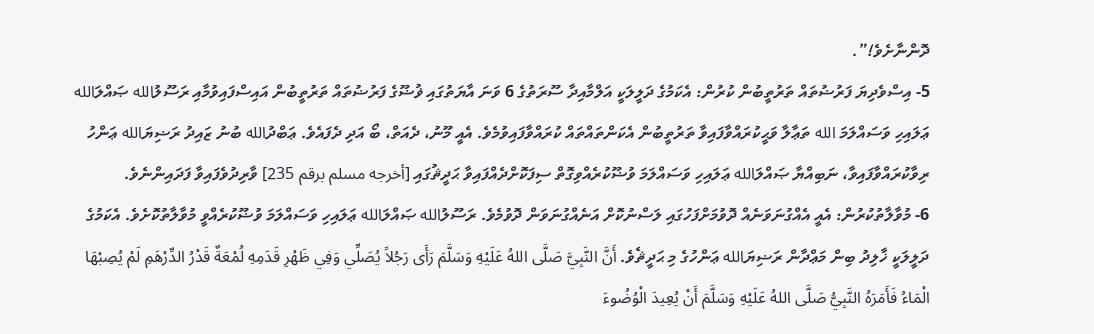ދޮންނާށެވެ!”.
5- އިސްވެދިޔަ ފަރުޟުތައް ތަރުތީބުން ކުރުން: އެކަމުގެ ދަލީލަކީ އަލްމާއިދާ ސޫރަތުގެ 6 ވަނަ އާޔަތުގައި ޥުޟޫގެ ފަރުޟުތައް ތަރުތީބުން އައިސްފައިވުމާއި ރަސޫލުالله ޞައްލަالله ޢަލައިހި ވަސައްލަމަ الله ތަޢާލާ ވަޙީކުރައްވާފައިވާ ތަރުތީބުން އެކަންތައްތައް ކުރައްވާފައިވުމެވެ. އެއީ މޫނު، ދެއަތް، ބޯ އަދި ދެފައެވެ. ޢަބްދުالله ބުނު ޒައިދު ރަޟިޔަالله ޢަންހު ރިވާކުރައްވާފައިވާ، ނަބިއްޔާ ޞައްލަالله ޢަލައިހި ވަސައްލަމަ ވުޟޫކުރެއްވިގޮތް ސިފަކޮށްދެއްފައިވާ ޙަދީޘުގައި [أخرجه مسلم برقم 235] ވާރިދުވެފައިވާ ފަދައިންނެވެ.
6- މުވާލާތުކުރުން: އެއީ އެއްގުނަވަނެއް ދޮވުމަށްފަހުގައި ލަސްނުކޮށް އަނެއްގުނަވަން ދޮވުމެވެ. ރަސޫލުالله ޞައްލަالله ޢަލައިހި ވަސައްލަމަ ވުޟޫކުރެއްވީ މުވާލާތުކޮށެވެ. އެކަމުގެ ދަލީލަކީ ޚާލިދު ބިން މަޢްދާން ރަޟިޔަالله ޢަންހުގެ މި ޙަދީޘެވެ. أَنَّ النَّبِيَّ صَلَّى اللهُ عَلَيْهِ وَسَلَّمَ رَأَى رَجُلاً يُصَلِّي وَفِي ظَهْرِ قَدَمِهِ لُمْعَةٌ قَدْرُ الدِّرْهَمِ لَمْ يُصِبْهَا الْمَاءُ فَأَمَرَهُ النَّبِيُّ صَلَّى اللهُ عَلَيْهِ وَسَلَّمَ أَنْ يُعِيدَ الْوُضُوءَ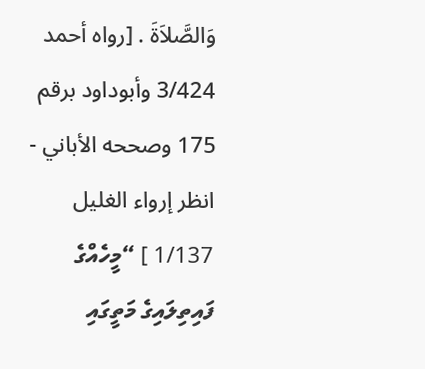وَالصَّلاَةَ . [رواه أحمد 3/424 وأبوداود برقم 175 وصححه الأباني - انظر إرواء الغليل 1/137 ] “މީހެއްގެ ފައިތިލައިގެ މަތީގައި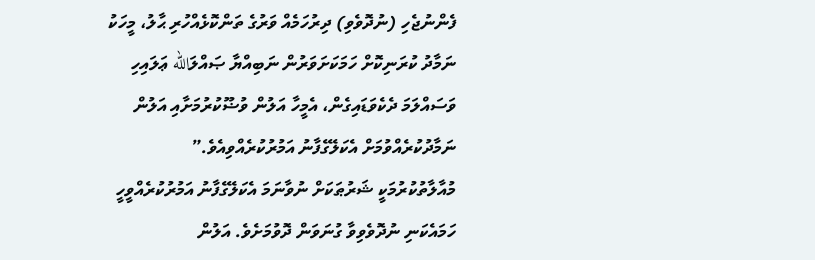ފެންނުޖެހި (ނުދޮވެވި) ދިރުހަމެއް ވަރުގެ ތަންކޮޅެއްހުރި ޙާލު، މީހަކު ނަމާދު ކުރަނިކޮށް ހަމަކަށަވަރުން ނަބިއްޔާ ޞައްލަالله ޢަލައިހި ވަސައްލަމަ ދެކެވަޑައިގެން، އެމީހާ އަލުން ވުޟޫކުރުމަށާއި އަލުން ނަމާދުކުރެއްވުމަށް އެކަލޭގެފާނު އަމުރުކުރެއްވިއެވެ.”
މުއާލާތުކުރުމަކީ ޝަރުޠަކަށް ނުވާނަމަ އެކަލޭގެފާނު އަމުރުކުރެއްވީހީ ހަމައެކަނި ނުދޮވެވިވާ ގުނަވަން ދޮވުމަށެވެ. އަލުން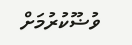ވުޟޫކުރުމަށް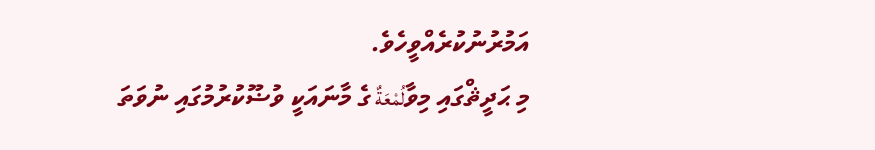އަމުރުނުކުރެއްވީހެވެ.
މި ޙަދީޘްގައި މިވާلُمْعَةٌ ގެ މާނައަކީ ވުޟޫކުރުމުގައި ނުވަތަ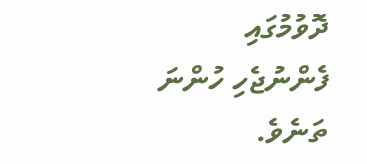ދޮވުމުގައި ފެންނުޖެހި ހުންނަ ތަނެވެ.